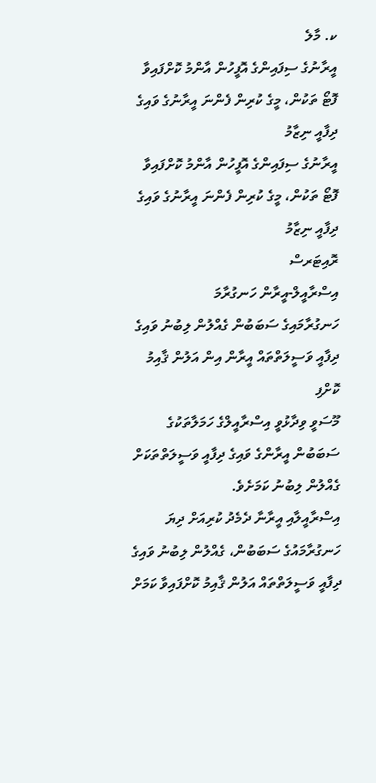ކ. މާލެ
އީރާނުގެ ސިފައިންގެ އޮފީހުން އާންމު ކޮށްފައިވާ ފޮޓޯ ތަކުން، މީގެ ކުރިން ފެންނަ އީރާނުގެ ވައިގެ ދިފާއީ ނިޒާމު
އީރާނުގެ ސިފައިންގެ އޮފީހުން އާންމު ކޮށްފައިވާ ފޮޓޯ ތަކުން، މީގެ ކުރިން ފެންނަ އީރާނުގެ ވައިގެ ދިފާއީ ނިޒާމު
ރޮއިޓަރސް
އިސްރާއީލް-އީރާން ހަނގުރާމަ
ހަނގުރާމައިގެ ސަބަބުން ގެއްލުން ލިބުނު ވައިގެ ދިފާއީ ވަސީލަތްތައް އީރާން އިން އަލުން ޤާއިމު ކޮށްފި
މޫސަވީ ވިދާޅުވީ އިސްރާއީލްގެ ހަމަލާތަކުގެ ސަބަބުން އީރާންގެ ވައިގެ ދިފާއީ ވަސީލަތްތަކަށް ގެއްލުން ލިބުނު ކަމަށެވެ.
އިސްރާއީލާއި އީރާނާ ދެމެދު ކުރިއަށް ދިޔަ ހަނގުރާމައުގެ ސަބަބުން، ގެއްލުން ލިބުނު ވައިގެ ދިފާއީ ވަސީލަތްތައް އަލުން ޤާއިމު ކޮށްފައިވާ ކަމަށް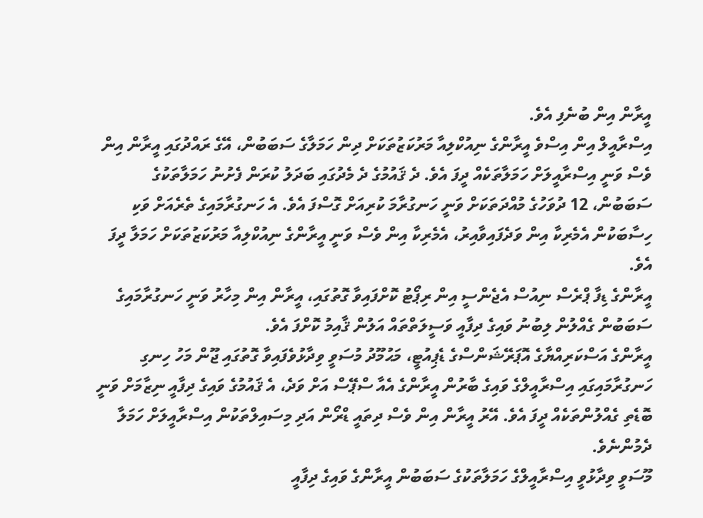އީރާން އިން ބުނެފި އެވެ.
އިސްރާއީލް އިން އިސްވެ އީރާންގެ ނިއުކްލިއާ މަރުކަޒުތަކަށް ދިން ހަމަލާގެ ސަބަބުން، އޭގެ ރައްދުގައި އީރާން އިން ވެސް ވަނީ އިސްރާއީލަށް ހަމަލާތަކެއް ދީފަ އެވެ. ދެ ޤައުމުގެ ދެ މެދުގައި ބަދަލު ކުރަން ފެށުނު ހަމަލާތަކުގެ ސަބަބުން، 12 ދުވަހުގެ މުއްދަތަކަށް ވަނީ ހަނގުރާމަ ކުރިއަށް ގޮސްފަ އެވެ. އެ ހަނގުރާމައިގެ ތެރެއަށް ވަކި ހިސާބަކުން އެމެރިކާ އިން ވަދެފައިވާއިރު، އެމެރިކާ އިން ވެސް ވަނީ އީރާންގެ ނިއުކްލިއާ މަރުކަޒުތަކަށް ހަމަލާ ދީފަ އެވެ.
އީރާންގެ ޑިފާ ޕްރެސް ނިއުސް އެޖެންސީ އިން ރިޕޯޓު ކޮށްފައިވާ ގޮތުގައި، އީރާން އިން މިހާރު ވަނީ ހަނގުރާމައިގެ ސަބަބުން ގެއްލުން ލިބުނު ވައިގެ ދިފާއީ ވަސީލަތްތައް އަލުން ޤާއިމު ކޮށްފަ އެވެ.
އީރާންގެ އަސްކަރިއްޔާގެ އޮޕަރޭޝަންސްގެ ޑެޕިއުޓީ، މަޙުމޫދު މުސަވީ ވިދާޅުވެފައިވާ ގޮތުގައި ޖޫން މަހު ހިނގި ހަނގުރާމައިގައި އިސްރާއީލްގެ ވައިގެ ބާރުން އީރާންގެ އެއާ ސްޕޭސް އަށް ވަދެ، އެ ޤައުމުގެ ވައިގެ ދިފާއީ ނިޒާމަށް ވަނީ ބޮޑެތި ގެއްލުންތަކެއް ދީފަ އެވެ. އޭރު އީރާން އިން ވެސް ދިތައީ ޑްރޯން އަދި މިސައިލްތަކުން އިސްރާއީލަށް ހަމަލާ ދެމުންނެވެ.
މޫސަވީ ވިދާޅުވީ އިސްރާއީލްގެ ހަމަލާތަކުގެ ސަބަބުން އީރާންގެ ވައިގެ ދިފާއީ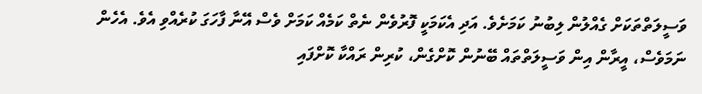ވަސީލަތްތަކަށް ގެއްލުން ލިބުނު ކަމަށެވެ. އަދި އެކަމަކީ ފޮރުވެން ނެތް ކަމެއް ކަމަށް ވެސް އޭނާ ފާހަގަ ކުރެއްވި އެވެ. އެހެން ނަމަވެސް، އީރާން އިން ވަސީލަތްތައް ބޭނުން ކޮށްގެން، ކުރިން ރައްކާ ކޮށްފައި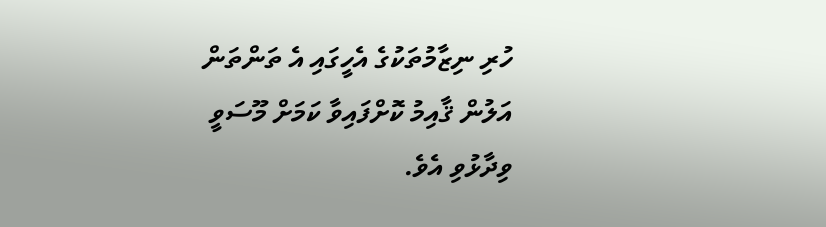ހުރި ނިޒާމުތަކުގެ އެހީގައި އެ ތަންތަން އަލުން ޤާއިމު ކޮށްފައިވާ ކަމަށް މޫސަވީ ވިދާޅުވި އެވެ.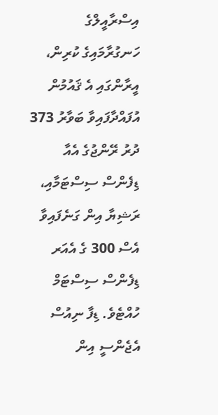އިސްރާއީލްގެ ހަނގުރާމައިގެ ކުރިން، އީރާންގައި އެ ޤައުމުން އުފައްދާފައިވާ ބަވާރު 373 ދުރު ރޭންޖުގެ އެއާ ޑިފެންސް ސިސްޓަމާއި، ރަޝިޔާ އިން ގަނެފައިވާ އެސް 300 ގެ އެއަރ ޑިފެންސް ސިސްޓަމް ހުއްޓެވެ. ޑިފާ ނިއުސް އެޖެންސީ އިން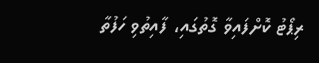ރިޕޯޓު ކޮށްފައިވާ ގޮތުގައި، ފާއިތުވި ހަފުތާ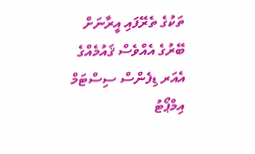ތަކުގެ ތެރޭފައި އީރާނަށް ބޭރުގެ އެއްވެސް ޤައުމެއްގެ އެއަރ ޑިފެންސް ސިސްޓަމް އިމްޕޯޓު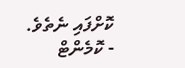ކޮށްފައި ނެތެވެ.
- ކޮމެންޓް